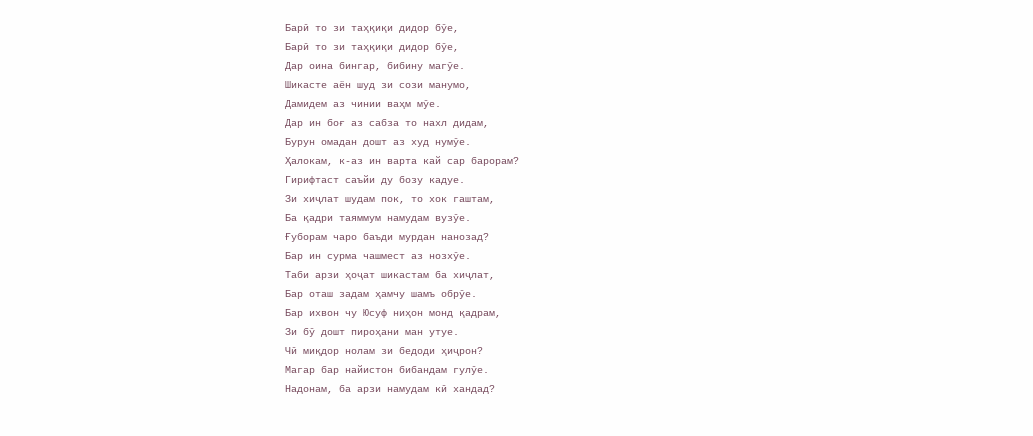Барӣ то зи таҳқиқи дидор бӯе,
Барӣ то зи таҳқиқи дидор бӯе,
Дар оина бингар, бибину магӯе.
Шикасте аён шуд зи сози манумо,
Дамидем аз чинии ваҳм мӯе.
Дар ин боғ аз сабза то нахл дидам,
Бурун омадан дошт аз худ нумӯе.
Ҳалокам, к-аз ин варта кай сар барорам?
Гирифтаст саъйи ду бозу кадуе.
Зи хиҷлат шудам пок, то хок гаштам,
Ба қадри таяммум намудам вузӯе.
Ғуборам чаро баъди мурдан нанозад?
Бар ин сурма чашмест аз нозхӯе.
Таби арзи ҳоҷат шикастам ба хиҷлат,
Бар оташ задам ҳамчу шамъ обрӯе.
Бар ихвон чу Юсуф ниҳон монд қадрам,
Зи бӯ дошт пироҳани ман утуе.
Чӣ миқдор нолам зи бедоди ҳиҷрон?
Магар бар найистон бибандам гулӯе.
Надонам, ба арзи намудам кӣ хандад?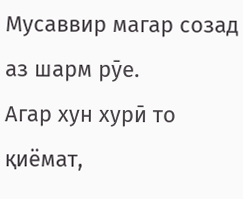Мусаввир магар созад аз шарм рӯе.
Агар хун хурӣ то қиёмат,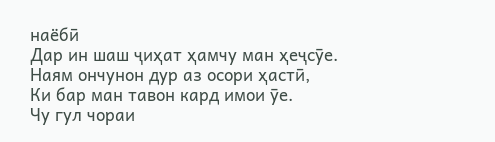наёбӣ
Дар ин шаш ҷиҳат ҳамчу ман ҳеҷсӯе.
Наям ончунон дур аз осори ҳастӣ,
Ки бар ман тавон кард имои ӯе.
Чу гул чораи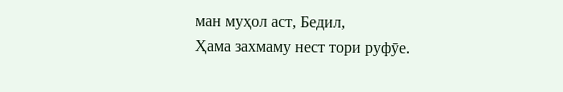ман муҳол аст, Бедил,
Ҳама захмаму нест тори руфӯе.